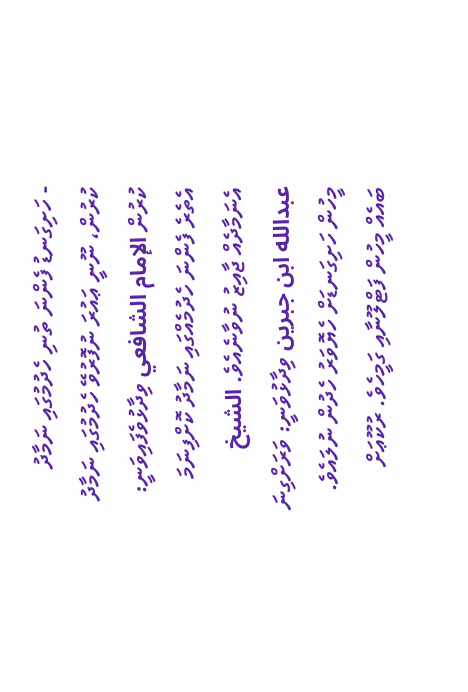- ހަށިގަނޑު ފެންނަ ތުނި ހެދުމުގައި ނަމާދު ކުރުން، ނޫނީ ޢައުރަ ނުފޮރުވޭ ހެދުމުގައި ނަމާދު ކުރުން الإمام الشافعي ވިދާޅުވެފައިވަނީ: އެތެރެ ފެންނަ ހެދުމެއްގައި ނަމާދު ކޮށްފިނަމަ އެނަމާދެއް ޖާއިޒު ނުވާނެއެވެ. الشيخ عبدالله ابن جبرين ވިދާޅުވަނީ: ވަރަށްގިނަ މީހުން ހަށިގަނޑަށް ހެޔޮވަރު ހެދުން ނުލައެވެ. ބައެއް މީހުން ފަޓްލޫނާއި ގަމީހެވެ. ރުކޫޢަށް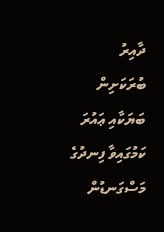ދާއިރު ބުރަކަށިން ބަޔަކާއި ޢައުރަ ކަމުގައިވާ ފިނދުގެ މަސްގަނޑުން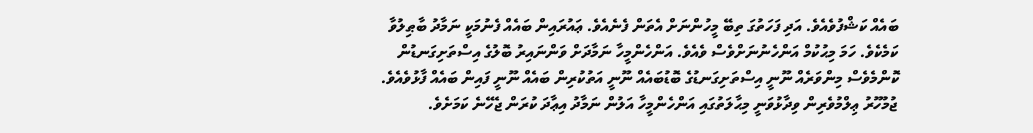ބައެއް ކަޝްފުވެއެވެ. އަދި ފަހަތުގަ ތިބޭ މީހުންނަށް އެތަން ފެނެއެވެ. ޢައުރައިން ބައެއް ފެނުމަކީ ނަމާދު ބާޠިލުވާ ކަމެކެވެ. ހަމަ މިޙުކުމް އަންހެނުނަށްވެސް ވެއެވެ. އަންހެންމީހާ ނަމާދަށް ވަންނައިރު ބޮލުގެ އިސްތަށިގަނޑުން ކޮންމެވެސް މިންވަރެއް ނޫނީ އިސްތަށިގަނޑުގެ ބޮޑުބައެއް ނޫނީ އަތުކުރިން ބައެއް ނޫނީ ފައިން ބައެއް ފާޅުވެއެވެ. ޖުމުހޫރު ޢިލްމުވެރިން ވިދާޅުވަނީ މިޙާލަތުގައި އަންހެންމީހާ އަލުން ނަމާދު އިޢާދަ ކުރަން ޖެހޭނެ ކަމަށެވެ.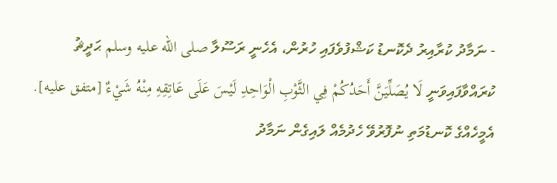- ނަމާދު ކުރާއިރު ދެކޮނޑު ކަޝްފުވެފައި ހުރުން، އެހެނީ ރަސޫލާ صلى الله عليه وسلم ޙަދީޘު ކުރައްވާފައިވަނީ لَا يُصَلِّيَنَّ أَحَدُكُمْ فِي الثَّوْبِ الْوَاحِدِ لَيْسَ عَلَى عَاتِقِهِ مِنْهُ شَيْءٌ [متفق عليه]. އެމީހެއްގެ ކޮނޑުމަތި ނުފޮރުވޭ ހެދުމެއް ލައިގެން ނަމާދު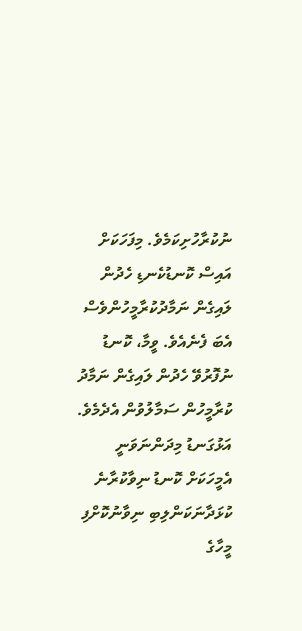ނުކުރާހުށިކަމެވެ. މިފަހަކަށް އައިސް ކޮނޑުކެނޑި ހެދުން ލައިގެން ނަމާދުކުރާމީހުންވެސް އެބަ ފެނެއެވެ. ވީމާ، ކޮނޑު ނުފޮރުވޭ ހެދުން ލައިގެން ނަމާދު ކުރާމީހުން ސަމާލުވުން އެދެމެވެ. އަޅުގަނޑު މިދަންނަވަނީ އެމީހަކަށް ކޮނޑު ނިވާކުރާނެ ކުޅަދާނަކަންލިބި ނިވާނުކޮށްފި މީހާގެ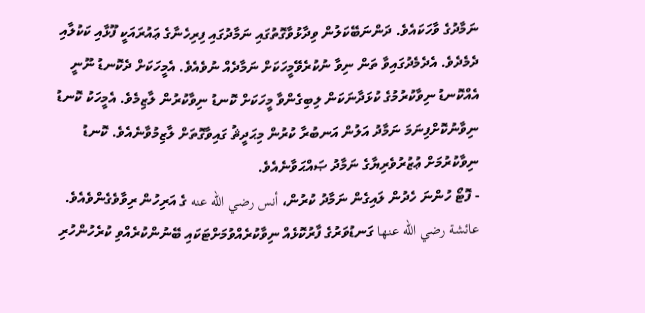ނަމާދުގެ ވާހަކައެވެ. ދަންނަބޭކަލުން ވިދާޅުވާގޮތުގައި ނަމާދުގައި ފިރިހެނާގެ ޢައުރައަކީ ފޫޅާއި ކަކުލާއި ދެމެދެވެ. އެދެމެދުގައިވާ ތަން ނިވާ ނުކުރެވޭމީހަކަށް ނަމާދެއް ނުވެއެވެ. އެމީހަކަށް ދެކޮނޑު ނޫނީ އެއްކޮނޑު ނިވާކުރުމުގެ ކުޅަދާނަކަން ލިބިގެންވާ މީހަކަށް ކޮނޑު ނިވާކުރުން ލާޒިމެވެ. އެމީހަކު ކޮނޑު ނިވާނުކޮށްފިނަމަ ނަމާދު އަލުން އަނބުރާ ކުރުން މިޙަދީޘު ގައިވާގޮތަށް ލާޒިމުވާނެއެވެ. ކޮނޑު ނިވާކުރުމަށް ޢުޒުރުވެރިޔާގެ ނަމާދު ޞައްޙަވާނެއެވެ.
- ފޮޓޯ ހުންނަ ހެދުން ލައިގެން ނަމާދު ކުރުން، أنس رضي الله عنه ގެ އަރިހުން ރިވާވެގެންވެއެވެ. عائشة رضي الله عنها ގަނޑުވަރުގެ ފާރުކޮޅެއް ނިވާކުރެއްވުމަށްޓަކައި ބޭނުންކުރެއްވި ކުރެހުންހުރި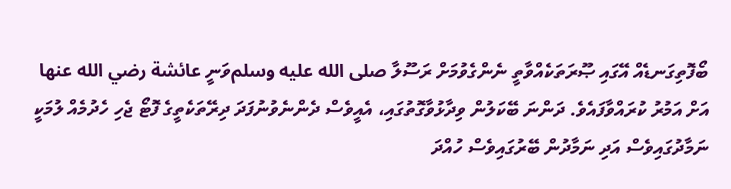ބޯފޮތިގަނޑެއް އޭގައި ޞޫރަތަކެއްވާތީ ނެންގެވުމަށް ރަސޫލާ صلى الله عليه وسلمވަނީ عائشة رضي الله عنها އަށް އަމުރު ކުރައްވާފައެވެ. ދަންނަ ބޭކަލުން ވިދާޅުވާގޮތުގައި، އެއީވެސް ދެންނެވުނުފަދަ ދިރޭތަކެތީގެ ފޮޓޯ ޖެހި ހެދުމެއް ލުމަކީ ނަމާދުގައިވެސް އަދި ނަމާދުން ބޭރުގައިވެސް ހުއްދަ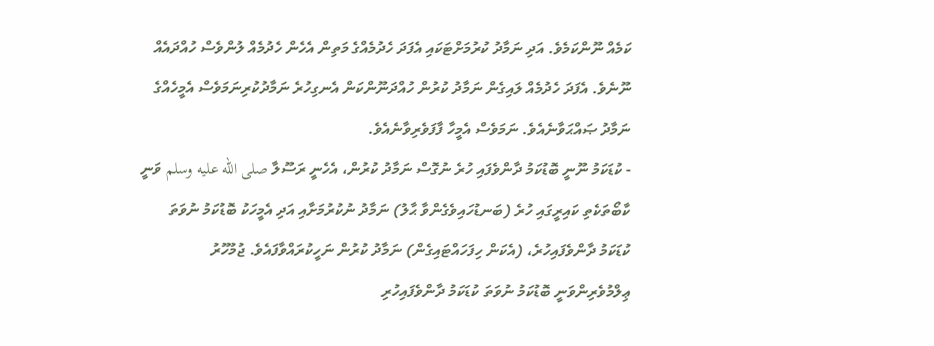ކަމެއް ނޫންކަމެވެ. އަދި ނަމާދު ކުރުމަށްޓަކައި އެފަދަ ހެދުމެއްގެ މަތިން އެހެން ހެދުމެއް ލުންވެސް ހުއްދައެއް ނޫނެވެ. އެފަދަ ހެދުމެއް ލައިގެން ނަމާދު ކުރުން ހުއްދަނޫންކަން އެނގިހުރެ ނަމާދުކުރިނަމަވެސް އެމީހެއްގެ ނަމާދު ޞައްޙަވާނެއެވެ. ނަމަވެސް އެމީހާ ފާފަވެރިވާނެއެވެ.
- ކުޑަކަމު ނޫނީ ބޮޑުކަމު ދާންވެފައި ހުރެ ނުގޮސް ނަމާދު ކުރުން، އެހެނީ ރަސޫލާ صلى الله عليه وسلم ވަނީ ކާބޯތަކެތި ކައިރީގައި ހުރެ (ބަނޑުހައިވެގެންވާ ޙާލު) ނަމާދު ނުކުރުމަށާއި އަދި އެމީހަކު ބޮޑުކަމު ނުވަތަ ކުޑަކަމު ދާންވެފައިހުރެ، (އެކަން ހިފަހައްޓައިގެން) ނަމާދު ކުރުން ނަހީކުރައްވާފައެވެ. ޖުމުހޫރު ޢިލްމުވެރިންވަނީ ބޮޑުކަމު ނުވަތަ ކުޑަކަމު ދާންވެފައިހުރި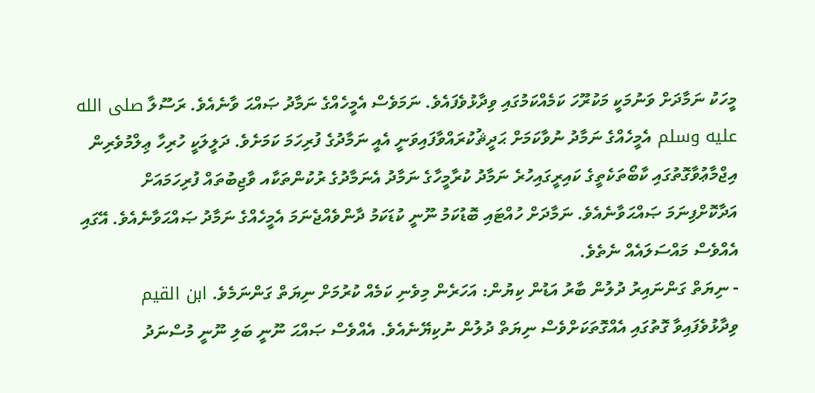މީހަކު ނަމާދަށް ވަނުމަކީ މަކުރޫހަ ކަމެއްކަމުގައި ވިދާޅުވެފައެވެ. ނަމަވެސް އެމީހެއްގެ ނަމާދު ޞައްޙަ ވާނެއެވެ. ރަސޫލާ صلى الله عليه وسلم އެމީހެއްގެ ނަމާދު ނުވާކަމަށް ޙަދީޘުކުރައްވާފައިވަނީ އެއީ ނަމާދުގެ ފުރިހަމަ ކަމަށެވެ. ދަލީލަކީ ހުރިހާ ޢިލްމުވެރިން އިޖްމާޢުވާގޮތުގައި ކާބޯތަކެތީގެ ކައިރީގައިހުރެ ނަމާދު ކުރާމީހާގެ ނަމާދު އެނަމާދުގެ ރުކުންތަކާއ ވާޖިބުތައް ފުރިހަމައަށް އަދާކޮށްފިނަމަ ޞައްޙަވާނެއެވެ. ނަމާދަށް ހުއްޓައި ބޮޑުކަމު ނޫނީ ކުޑަކަމު ދާންވެއްޖެނަމަ އެމީހެއްގެ ނަމާދު ޞައްޙަވާނެއެވެ. އޭގައި އެއްވެސް މައްސަލައެއް ނެތެވެ.
- ނިޔަތް ގަންނައިރު ދުލުން ބާރު އަޑުން ކިޔުން: އަހަރެން މިވެނި ކަމެއް ކުރުމަށް ނިޔަތް ގަންނަމެވެ. ابن القيم ވިދާޅުވެފައިވާ ގޮތުގައި އެއްގޮތަކަށްވެސް ނިޔަތް ދުލުން ނުކިޔޭނެއެވެ. އެއްވެސް ޞައްޙަ ނޫނީ ބަލި ނޫނީ މުސްނަދު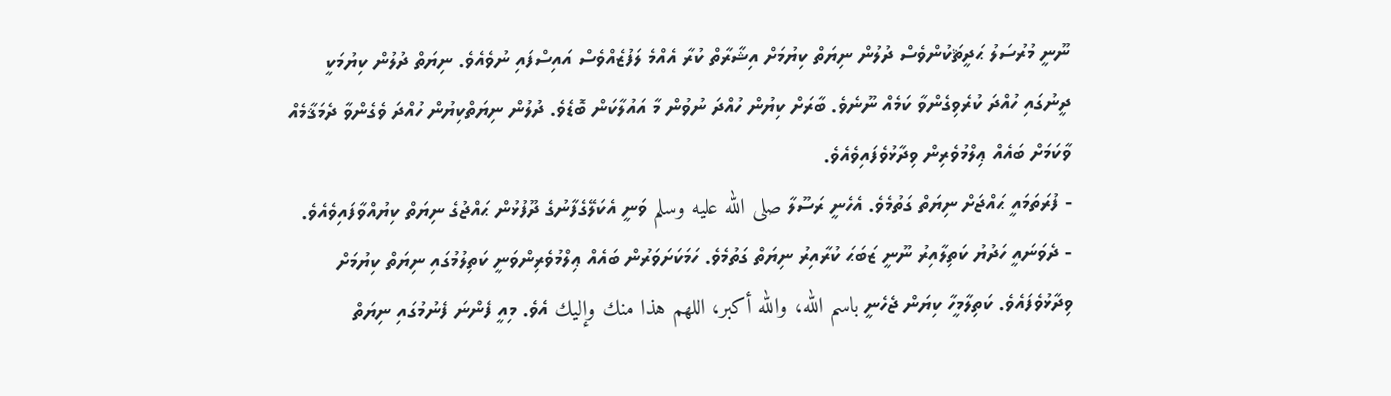ނޫނީ މުރުސަލު ޙަދީޘަކުންވެސް ދުލުން ނިޔަތް ކިޔުމަށް އިޝާރާތް ކުރާ އެއްމެ ލަފުޒެއްވެސް އައިސްފައި ނުވެއެވެ. ނިޔަތް ދުލުން ކިޔުމަކީ ދީނުގައި ހުއްދަ ކުރެވިގެންވާ ކަމެއް ނޫނެވެ. ބާރަށް ކިޔުން ހުއްދަ ނުވުން މާ އައުލާކަން ބޮޑެވެ. ދުލުން ނިޔަތްކިޔުން ހުއްދަ ވެގެންވާ ދެމަޤާމެއް ވާކަމަށް ބައެއް ޢިލްމުވެރިން ވިދާޅުވެފައިވެއެވެ.
- ފުރަތަމައީ ޙައްޖަށް ނިޔަތް ގަތުމެވެ. އެހެނީ ރަސޫލާ صلى الله عليه وسلم ވަނީ އެކަލޭގެފާނުގެ ދޫފުޅުން ޙައްޖުގެ ނިޔަތް ކިޔުއްވާފައިވެއެވެ.
- ދެވަނައީ ހަދުޔު ކަތިލާއިރު ނޫނީ ޒަބަޙަ ކުރާއިރު ނިޔަތް ގަތުމެވެ. ހަމަކަށަވަރުން ބައެއް ޢިލްމުވެރިންވަނީ ކަތިލުމުގައި ނިޔަތް ކިޔުމަށް ވިދާޅުވެފައެވެ. ކަތިލާމީހާ ކިޔަން ޖެހެނީ باسم الله، والله أكبر، اللهم هذا منك وإليك އެވެ. މިއީ ފެންނަ ފެނުމުގައި ނިޔަތް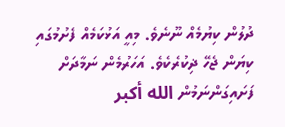ދުލުން ކިޔުމެއް ނޫނެވެ. މިއީ އަޅުކަމެއް ފެށުމުގައި ކިޔަން ޖެހޭ ޛިކުރެކެވެ. އަހަރުމެން ނަމާދަށް ފަށައިގަންނަމުން الله أكبر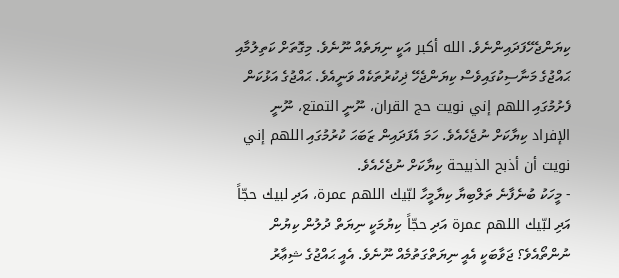ކިޔަންޖެހޭފަދައިންނެވެ. الله أكبر އަކީ ނިޔަތެއް ނޫނެވެ. މިގޮތަށް ކަތިލުމާއި ޙައްޖުގެ މަނާސިކުގައިވެސް ކިޔަންޖެހޭ ޛިކުރުތަކެއް ވަނީއެވެ. ޙައްޖުގެ އަޅުކަން ފެށުމުގައި اللهم إني نويت حج القران، ނޫނީ التمتع، ނޫނީ الإفراد ކިޔާކަށް ނުޖެހެއެވެ. ހަމަ އެފަދައިން ޒަބަޙަ ކުރުމުގައި اللهم إني نويت أن أذبح الذبيحة ކިޔާކަށް ނުޖެހެއެވެ.
- މީހަކު ބުނެފާނެ ތަލްބިޔާ ކިޔާމީހާ لبّيك اللهم عمرة، އަދި لبيك حجّاً އަދި لبّيك اللهم عمرة އަދި حجّاً ކިޔުމަކީ ނިޔަތް ދުލުން ކިޔުން ނުންތޯއެވެ؟ ޖަވާބަކީ އެއީ ނިޔަތްގަތުމެއް ނޫނެވެ. އެއީ ޙައްޖުގެ ޝިޢާރު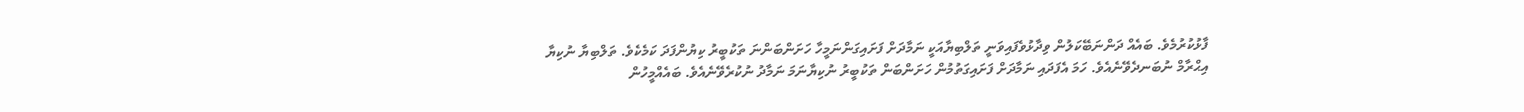ފާޅުކުރުމެވެ. ބައެއް ދަންނަބޭކަލުން ވިދާޅުވެފައިވަނީ ތަލްބިޔާއަކީ ނަމާދަށް ފަށައިގަންނަމީހާ ހަށަންބަންނަ ތަކުބީރު ކިޔުންފަދަ ކަމެކެވެ. ތަލްބިޔާ ނުކިޔާ އިޙްރާމް ނުބަނދެވޭނެއެވެ. ހަމަ އެފަދައި ނަމާދަށް ފަށައިގަތުމުން ހަށަންބަން ތަކުބީރު ނުކިޔާނަމަ ނަމާދު ނުކުރެވޭނެއެވެ. ބައެއްމީހުން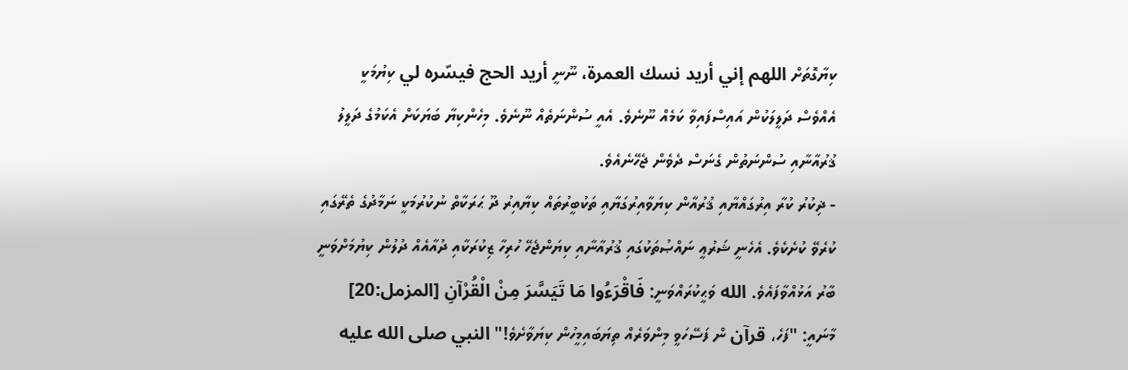ކިޔާގޮތަށް اللهم إني أريد نسك العمرة، ނޫނީ أريد الحج فيسّره لي ކިޔުމަކީ އެއްވެސް ދަލީލަކުން އައިސްފައިވާ ކަމެއް ނޫނެވެ. އެއީ ސުންނަތެއް ނޫނެވެ. މިހެންކިޔާ ބަޔަކަށް އެކަމުގެ ދަލީލު ޤުރުއާނާއި ސުންނަތުން ގެނަސް ދެވެން ޖެހޭނެއެވެ.
- ޛިކުރު ކުރާ އިރުގައްޔާއި ޤުރުއާން ކިޔަވާއިރުގަޔާއި ތަކުބީރުތައް ކިޔާއިރު ދޫ ޙަރަކާތް ނުކުރުމަކީ ނަމާދުގެ ތެރޭގައި ކުރެވޭ ކުށެކެވެ. އެހެނީ ޝަރުޢީ ނައްޞުތަކުގައި ޤުރުއާނާއި ކިޔަންޖެހޭ ހުރިހާ ޒިކުރަކާއި ދުއާއެއް ދުލުން ކިޔުމަށްވަނީ ބާރު އަޅުއްވާފައެވެ. الله ވަޙީކުރައްވަނީ: فَاقْرَءُوا مَا تَيَسَّرَ مِنْ الْقُرْآنِ [المزمل:20] މާނައީ: "ފަހެ، قرآن ން ފަސޭހަވީ މިންވަރެއް ތިޔަބައިމީހުން ކިޔަވާށެވެ!" النبي صلى الله عليه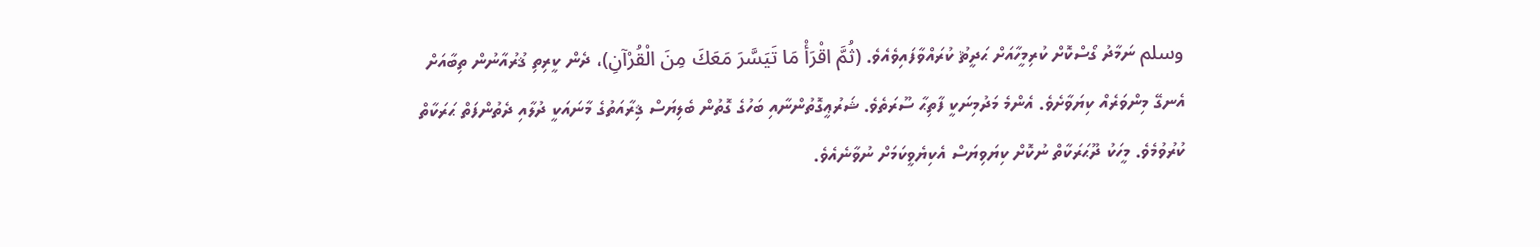وسلم ނަމާދު ގޯސްކޮށް ކުރިމީހާއަށް ޙަދީޘު ކުރައްވާފައިވެއެވެ. (ثُمَّ اقْرَأْ مَا تَيَسَّرَ مَعَكَ مِنَ الْقُرْآنِ)، ދެން ކީރިތި ޤުރުއާނުން ތިބާއަށް އެނގޭ މިންވަރެއް ކިޔަވާށެވެ. އެންމެ މަދުމިނަކީ ފާތިޙާ ސޫރަތެވެ. ޝަރުޢީގޮތުންނާއި ބަހުގެ ގޮތުން ބެލިޔަސް ޤިރާއަތުގެ މާނައަކީ ދުލާއި ދެތުންފަތް ޙަރަކާތް ކުރުވުމެވެ. މީހަކު ދޫޙަރަކާތް ނުކޮށް ކިޔަވިޔަސް އެކިޔެވީކަމަށް ނުވާނެއެވެ.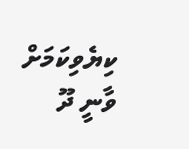ކިޔެވިކަމަށް ވާނީ ދޫ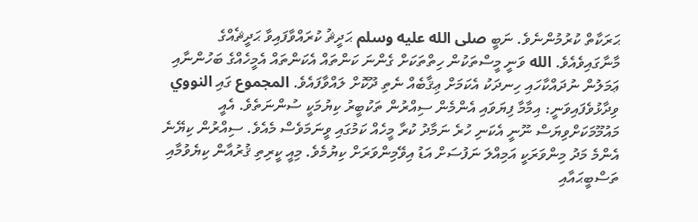ޙަރަކާތް ކުރުމުންނެވެ. ނަބީ صلى الله عليه وسلم ޙަދީޘު ކުރައްވާފައިވާ ޙަދީޘެއްގެ މާނާގައިވެއެވެ. الله ވަނީ މީސްތަކުން ހިތްތަކަށް ގެންނަ ކަންތައް އެކަންތައް އެމީހެއްގެ ބަހުންނާއި ޢަމަލުން ނުދައްކާހައި ހިނދަކު އެކަމަށް ޢިޤާބެއް ނެތި ދޫކޮށް ލައްވާފައެވެ. المجموع ގައި النووي ވިދާޅުވެފައިވަނީ: އިމާމާ ފިޔަވައި އެންމެން ސިއްރުން ތަކުބީރު ކިޔުމަކީ ސުންނަތެވެ. އެއީ މައުމޫމަކަށްވިޔަސް ނޫނީ އެކަނި ހުރެ ނަމާދު ކުރާ މީހެއް ކަމުގައި ވީނަމަވެސް މެއެވެ. ސިއްރުން ކިޔޭނެ އެންމެ މަދު މިންވަރަކީ އަމިއްލަ ނަފުސަށް އަޑު އިވޭމިންވަރަށް ކިޔުމެވެ. މިއީ ކީރިތި ޤުރުއާން ކިޔެވުމާއި ތަސްބީޙައާއި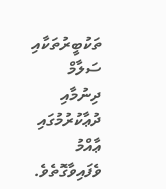ތަކުބީރުތަކާއި ސަލާމް ދިނުމާއި ދުޢާކުރުމުގައި ޢާއްމު ވެފައިވާގޮތެވެ.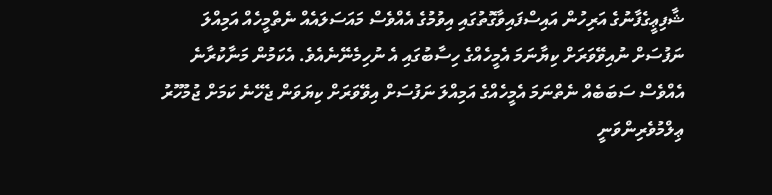ޝާފިޢީގެފާނުގެ އަރިހުން އައިސްފައިވާގޮތުގައި އިވުމުގެ އެއްވެސް މައަސަލައެއް ނެތްމީހެއް އަމިއްލަ ނަފުސަށް ނުއިވޭވަރަށް ކިޔާނަމަ އެމީހެއްގެ ހިސާބުގައި އެ ނުހިމެނޭނެއެވެ. އެކަމުން މަނާކުރާނެ އެއްވެސް ސަބަބެއް ނެތްނަމަ އެމީހެއްގެ އަމިއްލަ ނަފުސަށް އިވޭވަރަށް ކިޔަވަން ޖެހޭނެ ކަމަށް ޖުމުހޫރު ޢިލްމުވެރިންވަނީ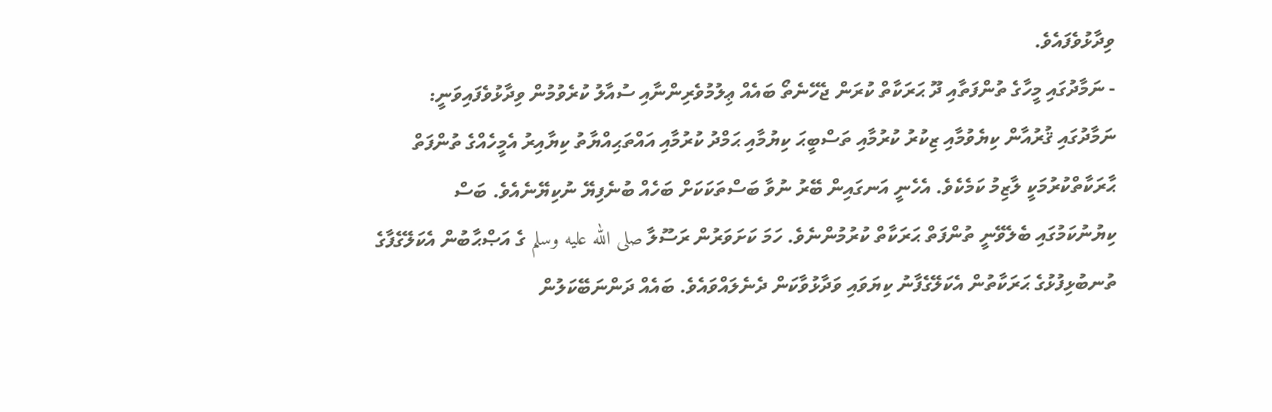ވިދާޅުވެފައެވެ.
- ނަމާދުގައި މީހާގެ ތުންފަތާއި ދޫ ޙަރަކާތް ކުރަން ޖެހޭނެތޯ ބައެއް ޢިލުމުވެރިންނާއި ސުއާލު ކުރެވުމުން ވިދާޅުވެފައިވަނީ: ނަމާދުގައި ޤުރުއާން ކިޔެވުމާއި ޒިކުރު ކުރުމާއި ތަސްބީޙަ ކިޔުމާއި ޙަމްދު ކުރުމާއި އައްތަޙިއްޔާތު ކިޔާއިރު އެމީހެއްގެ ތުންފަތް ޙާރަކާތްކުރުމަކީ ލާޒިމު ކަމެކެވެ. އެހެނީ އަނގައިން ބޭރު ނުވާ ބަސްތަކަކަށް ބަހެއް ބުނެފިޔޭ ނުކިޔޭނެއެވެ. ބަސް ކިޔުނުކަމުގައި ބެލެވޭނީ ތުންފަތް ޙަރަކާތް ކުރުމުންނެވެ. ހަމަ ކަށަވަރުން ރަސޫލާ صلى الله عليه وسلم ގެ އަޞްޙާބުން އެކަލޭގެފާގެ ތުނބުޅިފުޅުގެ ޙަރަކާތުން އެކަލޭގެފާނު ކިޔަވައި ވަދާޅުވާކަން ދެނެލައްވައެވެ. ބައެއް ދަންނަބޭކަލުން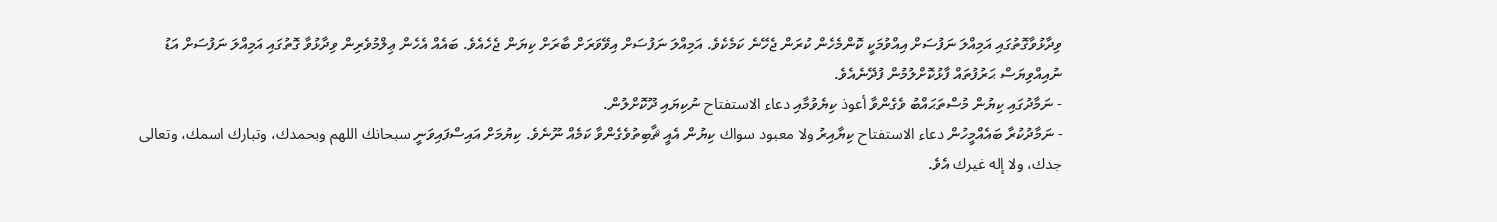ވިދާޅުވާގޮތުގައި އަމިއްލަ ނަފުސަށް އިއްވުމަކީ ކޮންމެހެން ކުރަން ޖެހޭނެ ކަމެކެވެ. އަމިއްލަ ނަފުސަށް އިވޭވަރަށް ބާރަށް ކިޔަން ޖެހެއެވެ. ބައެއް އެހެން ޢިލްމުވެރިން ވިދާޅުވާ ގޮތުގައި އަމިއްލަ ނަފުސަށް އަޑު ނުއިއްވިޔަސް ޙަރުފުތައް ފާޅުކޮށްލުމުން ފުދޭނެއެވެ.
- ނަމާދުގައި ކިޔުން މުސްތަޙައްބު ވެގެންވާ أعوذ ކިޔެވުމާއި دعاء الاستفتاح ނުކިޔައި ދޫކޮށްލުން.
- ނަމާދުކުރާ ބައެއްމީހުން دعاء الاستفتاح ކިޔާއިރު ولا معبود سواك ކިޔުން އެއީ ޘާބިތުވެގެންވާ ކަމެއް ނޫނެވެ. ކިޔުމަށް އައިސްފައިވަނީ سبحانك اللهم وبحمدك، وتبارك اسمك، وتعالى جدك، ولا إله غيرك އެވެ.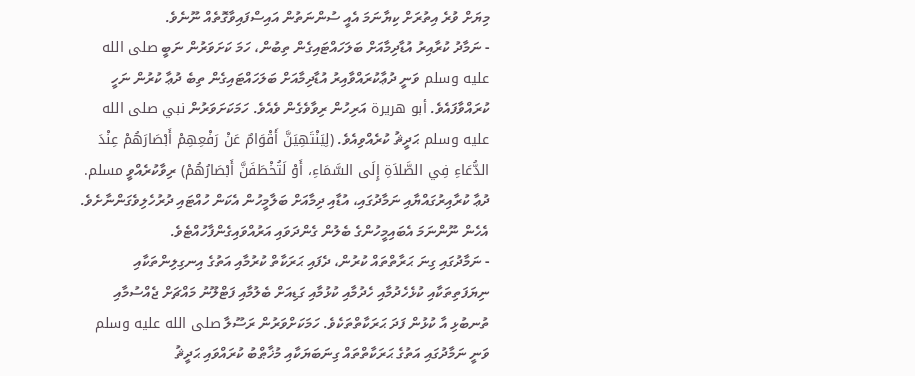މިޔަށް ވުރެ އިތުރަށް ކިޔާނަމަ އެއީ ސުންނަތުން އައިސްފައިވާގޮތެއް ނޫނެވެ.
- ނަމާދު ކުރާއިރު އުޑާދިމާއަށް ބަލަހައްޓައިގެން ތިބުން، ހަމަ ކަށަވަރުން ނަބީ صلى الله عليه وسلم ވަނީ ދުޢާކުރައްވާއިރު އުޑާދިމާއަށް ބަލަހައްޓައިގެން ތިބެ ދުޢާ ކުރުން ނަހީ ކުރައްވާފައެވެ. أبو هريرة އަރިހުން ރިވާވެގެން ވެއެވެ. ހަމަކަށަވަރުން نبي صلى الله عليه وسلم ޙަދީޘު ކުރެއްވިއެވެ. (لِيَنْتَهِيَنَّ أَقْوَامٌ عَنْ رَفْعِهِمْ أَبْصَارَهُمْ عِنْدَ الدُّعَاءِ فِي الصَّلاَةِ إِلَى السَّمَاءِ، أَوْ لَتُخْطَفَنَّ أَبْصَارُهُمْ) ރިވާކުރެއްވީ مسلم. ދުޢާ ކުރާއިރުގައްޔާއި ނަމާދުގައި، އުޑާއި ދިމާއަށް ބަލާމީހުން އެކަން ހުއްޓައި ދުރުހެލިވެގަންނާށެވެ. އެހެން ނޫންނަމަ އެބައިމީހުންގެ ބެލުން ގެންދަވައި އަރުއްވައިގެންފާހުއްޓެވެ.
- ނަމާދުގައި ގިނަ ޙަރާތްތައް ކުރުން، ދެފައި ޙަރަކާތް ކުރުމާއި އަތުގެ އިނގިލިންތަކާއި ނިޔަފަތިތަކާއި ކުޅެހެދުމާއި ހެދުމާއި ކުޅުމާއި ގަޑިއަށް ބެލުމާއި ފަޓްލޫނު މައްޗަށް ޖެއްސުމާއި ތުނބުޅި އާ ކުޅުން ފަދަ ޙަރަކާތްތަކެވެ. ހަމަކަށްވަރުން ރަސޫލާ صلى الله عليه وسلم ވަނީ ނަމާދުގައި އަތުގެ ޙަރަކާތްތައް ގިނަބަޔަކާއި މުޚާޠްބު ކުރައްވައި ޙަދީޘު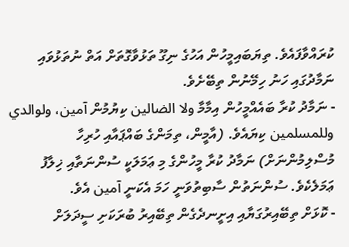ކުރައްވާފައެވެ. ތިޔަބައިމީހުން އަހުގެ ނިގޫ ތަޅުވާގޮތަށް އަތް ނުތަޅުވައި ނަމާދުގައި ހަނު ހިމޭނުން ތިބޭށެވެ.
- ނަމާދު ކުރާ ބައެއްމީހުން އިމާމާ ولا الضالين ކިޔުމުން آمين، ولوالدي وللمسلمين ކިޔައެވެ. (އާމީން، ތިމަންގެ ބައްޕައާއި ހުރިހާ މުސްލިމުންނަށް) ނަމާދު ކުރާ މީހުންގެ މި ޢަމަލަކީ ސުންނަތާއި ޚިލާފު ޢަމަލެކެވެ. ސުންނަތުން ސާބިތުވަނީ ހަމަ އެކަނީ آمين އެވެ.
- ކޮޅަށް ތިބޭއިރުގަޔާއި އިށީނދެގެން ތިބޭއިރު ބުރަކަށި ސީދަލަށް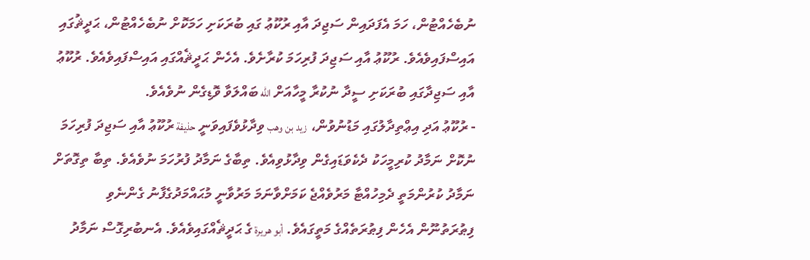ނުބެހެއްޓުން، ހަމަ އެފަދައިން ސަޖިދަ އާއި ރުކޫޢު ގައި ބުރަކަށި ހަމަކޮށް ނުބެހެއްޓުން، ޙަދީޘުގައި އައިސްފައިވެއެވެ. ރުކޫޢު އާއި ސަޖިދަ ފުރިހަމަ ކުރާށެވެ. އެހެން ޙަދީޘެއްގައި އައިސްފައިވެއެވެ. ރުކޫޢު އާއި ސަޖިދާގައި ބުރަކަށި ސީދާ ނުކުރާ މީހާއަށް الله ބައްލަވާ ވޮޑިގެން ނުވެއެވެ.
- ރުކޫޢު އަދި އިޢްތިދާލުގައި މަޑުނުވުން، زيد بن وهب ވިދާޅުވެފައިވަނީ حذيفة ރުކޫޢު އާއި ސަޖިދަ ފުރިހަމަ ނުކޮށް ނަމާދު ކުރިމީހަކު ދެކެވަޑައިގެން ވިދާޅުވިއެވެ. ތިބާގެ ނަމާދު ފުރުހަމަ ނުވެއެވެ. ތިބާ ތިގޮތަށް ނަމާދު ކުރުންމަތީ ދެމިހުއްޓާ މަރުވެއްޖެ ކަމަށްވާނަމަ މަރުވާނީ މުޙައްމަދުގެފާނު ގެންނެވި ފިޠުރަތުނޫން އެހެން ފިޠުރަތެއްގެ މަތީގައެވެ. أبو هريرة ގެ ޙަދީޘެއްގައިވެއެވެ. އެނބުރިގޮސް ނަމާދު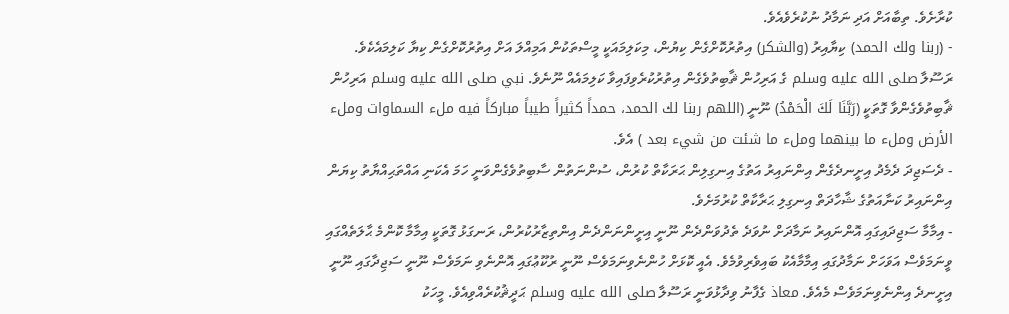ކުރާށެވެ. ތިބާއަށް އަދި ނަމާދު ނުކުރެވެއެވެ.
- (ربنا ولك الحمد) ކިޔާއިރު (والشكر) އިތުރުކޮށްގެން ކިޔުން، މިކަލިމައަކީ މީސްތަކުން އަމިއްލަ އަށް އިތުރުކޮށްގެން ކިޔާ ކަލިމައެކެވެ. ރަސޫލާ صلى الله عليه وسلم ގެ އަރިހުން ޘާބިތުވެގެން އިތުރުކުރެވިފައިވާ ކަލިމައެއް ނޫނެވެ. نبي صلى الله عليه وسلم އަރިހުން ޘާބިތުވެގެންވާ ގޮތަކީ (رَبَّنَا لَكَ الْحَمْدُ) ނޫނީ (اللهم ربنا لك الحمد، حمداً كثيراً طيباً مباركاً فيه ملء السماوات وملء الأرض وملء ما بينهما وملء ما شئت من شيء بعد ) އެވެ.
- ދެސަޖިދަ ދެމެދު އިށީނދެގެން އިންނައިރު އަތުގެ އިނގިލިން ޙަރަކާތް ކުރުން، ސުންނަތުން ސާބިތުވެގެންވަނީ ހަމަ އެކަނި އައްތަޙިއްޔާތު ކިޔަން އިންނައިރު ކަނާއަތުގެ ޝާހާދަތް އިނގިލި ޙަރާކާތް ކުރުމަށެވެ.
- އިމާމާ ސަޖިދައިގައި އޮންނައިރު ނަމާދަށް ނުވަދެ ތެދުވަންދެން ނޫނީ އިށީންނަންދެން އިންތިޒާރުކުރުން، ރަނގަޅު ގޮތަކީ އިމާމާ ކޮންމެ ޙާލަތެއްގައި ވީނަމަވެސް އަވަހަށް ނަމާދުގައި އިމާމާއެކު ބައިވެރިވުމެވެ. އެއީ ކޮޅަށް ހުންނެވިނަމަވެސް ނޫނީ ރުކޫޢުގައި އޮންނެވި ނަމަވެސް ނޫނީ ސަޖިދާގައި ނޫނީ އިށީނދެ އިންނެވިނަމަވެސް މެއެވެ. معاذ ގެފާނު ވިދާޅުވަނީ ރަސޫލާ صلى الله عليه وسلم ޙަދީޘުކުރެއްވިއެވެ. މީހަކު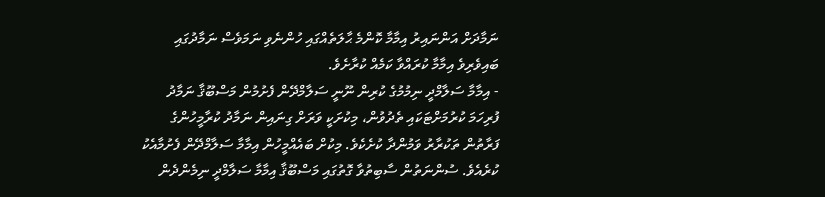ނަމާދަށް އަންނައިރު އިމާމާ ކޮންމެ ޙާލަތެއްގައި ހުންނެވި ނަމަވެސް ނަމާދުގައި ބައިވެރިވެ އިމާމާ ކުރައްވާ ކަމެއް ކުރާށެވެ.
- އިމާމާ ސަލާމްދީ ނިމުމުގެ ކުރިން ނޫނީ ސަލާމްދޭން ފެށުމުން މަސްބޫޤާ ނަމާދު ފުރިހަމަ ކުރުމަށްޓަކައި ތެދުވުން، މިކުށަކީ ވަރަށް ގިނައިން ނަމާދު ކުރާމީހުންގެ ފަރާތުން ތަކުރާރު ވަމުންދާ ކުށެކެވެ. މިކުށް ބައެއްމީހުން އިމާމާ ސަލާމްދޭން ފެށުމާއެކު ކުރެއެވެ. ސުންނަތުން ސާބިތުވާ ގޮތުގައި މަސްބޫޤާ އިމާމާ ސަލާމްދީ ނިމެންދެން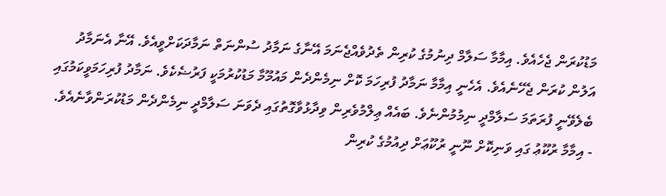މަޑުކުރަން ޖެހެއެވެ. އިމާމާ ސަލާމް ދިނުމުގެ ކުރިން ތެދުވެއްޖެނަމަ އޭނާގެ ނަމާދު ސުންނަތް ނަމާދަކަށްވީއެވެ. އޭނާ އެނަމާދު އަލުން ކުރަން ޖެހޭނެއެވެ. އެހެނީ އިމާމާ ނަމާދު ފުރިހަމަ ކޮށް ނިމެންދެން މައުމޫމާ މަޑުކުރުމަކީ ފަރުޟެކެވެ. ނަމާދު ފުރިހަމަވީކަމުގައި ބެލެވޭނީ ފުރަތަމަ ސަލާމްދީ ނިމުމުންނެވެ. ބައެއް ޢިލްމުވެރިން ވިދާޅުވާގޮތުގައި ދެވަނަ ސަލާމްދީ ނިމެންދެން މަޑުކުރަންވާނެއެވެ.
- އިމާމާ ރުކޫޢު ގައި ވަނިކޮށް ނޫނީ ރުކޫޢަށް ދިއުމުގެ ކުރިން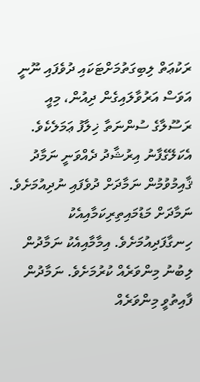ރަކުޢަތް ލިބިގަތުމަށްޓަކައި ދުވެފައި ނޫނީ އަވަސް އަރުވާލައިގެން ދިއުން، މިއީ ރަސޫލާގެ ސުންނަތާ ޚިލާފު ޢަމަލެކެވެ. އެކަލޭގެފާނު އިރުޝާދު ދެއްވަނީ ނަމާދު ޤާއިމުވުމުން ނަމާދަށް ދުވެފައި ނުދިއުމަށެވެ. ނަމާދަށް މަޑުމައިތިރިކަމާއިއެކު ހިނގާފަދިއުމަށެވެ. އިމާމާއިއެކު ނަމާދުން ލިބުނު މިންވަރެއް ކުރުމަށެވެ. ނަމާދުން ފާއިތުވީ މިންވަރެއް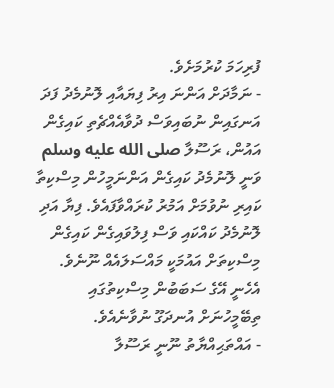ފުރިހަމަ ކުރުމަށެވެ.
- ނަމާދަށް އަންނަ އިރު ފިޔައާއި ލޮނުމެދު ފަދަ އަނގައިން ނުބައިވަސް ދުވާއެއްޗެތި ކައިގެން އައުން، ރަސޫލާ صلى الله عليه وسلم ވަނީ ލޮނުމެދު ކައިގެން އަންނަމީހުން މިސްކިތާ ކައިރި ނުވުމަށް އަމުރު ކުރައްވާފައެވެ. ފިޔާ އަދި ލޮނުމެދު ކައްކައި ވަސް ފިލުވައިގެން ކައިގެން މިސްކިތަށް އައުމަކީ މައްސަލައެއް ނޫނެވެ. އެހެނީ އޭގެ ސަބަބުން މިސްކިތުގައި ތިބޭމީހުނަށް އުނދަގޫ ނުވާނެއެވެ.
- އައްތަޙިއްޔާތު ނޫނީ ރަސޫލާ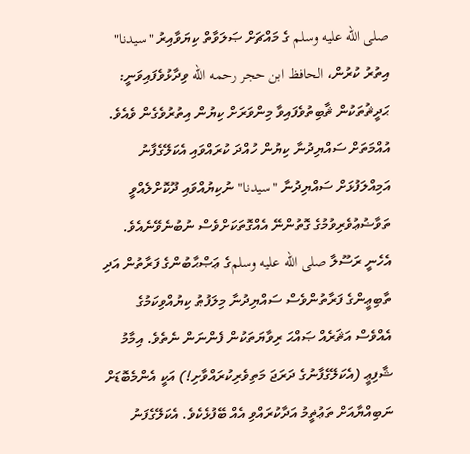صلى الله عليه وسلم ގެ މައްޗަށް ޞަލަވާތް ކިޔަވާއިރު "سيدنا" އިތުރު ކުރުން، الحافظ ابن حجر رحمه الله ވިދާޅުވެފައިވަނީ: ޙަދީޘުތަކުން ޘާބިތުވެފައިވާ މިންވަރަށް ކިޔުން އިތުރުވެގެން ވެއެވެ. އުއްމަތަށް ސައްޔިދުނާ ކިޔުން ހުއްދަ ކުރައްވައި އެކަލޭގެފާނު އަމިއްލަފުޅަށް ސައްޔިދުނާ "سيدنا" ނުކިޔުއްވައި ދޫކޮށްލެއްވީ ތަވާޟުޢުވެރިވުމުގެ ގޮތުންނޭ އެއްގޮތަކަށްވެސް ނުބުނެވޭނެއެވެ. އެހެނީ ރަސޫލާ صلى الله عليه وسلمގެ ޢަޞްޙާބުންގެ ފަރާތުން އަދި ތާބިޢީންގެ ފަރާތުންވެސް ސައްޔިދުނާ މިލަފުޠު ކިޔުއްވިކަމުގެ އެއްވެސް އަޘަރެއް ޞައްޙަ ރިވާޔަތަކުން ފެންނަން ނެތެވެ. އިމާމު ޝާފިޢީ (އެކަލޭގެފާނުގެ ދަރަޖަ މަތިވެރިކުރައްވާށި!) އަކީ އެންމެބޮޑަށް ނަބިއްޔާއަށް ތަޢުޡީމު އަދާކުރައްވި އެއް ބޭފުޅެކެވެ. އެކަލޭގެފަނު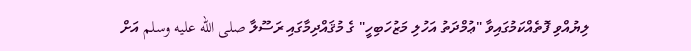ލިޔުއްވި ފޮތެއްކަމުގައިވާ "ޢުމްދަތު އަހުލި މަޒުހަބިހީ" ގެ މުޤައްދިމާގައި ރަސޫލާ صلى الله عليه وسلم އަށް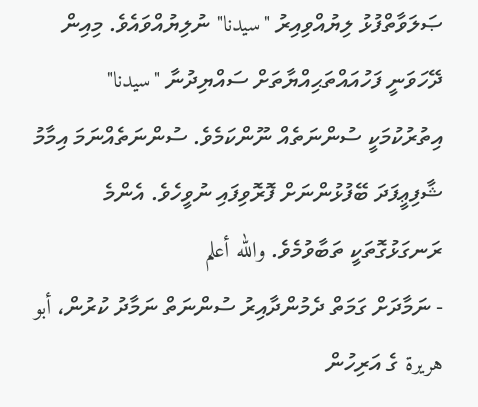ޞަލަވާތްފުޅު ލިޔުއްވިއިރު "سيدنا" ނުލިޔުއްވައެވެ. މިއިން ދޭހަވަނީ ފަހުއައްތަޙިއްޔާތަށް ސައްޔިދުނާ "سيدنا" އިތުރުކުމަކީ ސުންނަތެއް ނޫންކަމެވެ. ސުންނަތެއްނަމަ އިމާމު ޝާފިޢީފަދަ ބޭފުޅުންނަށް ފޮރޮވިފައި ނުވީހެވެ. އެންމެ ރަނގަޅުގޮތަކީ ތަބާވުމެވެ. والله أعلم
- ނަމާދަށް ގަމަތް ދެމުންދާއިރު ސުންނަތް ނަމާދު ކުރުން، أبو هريرة ގެ އަރިހުން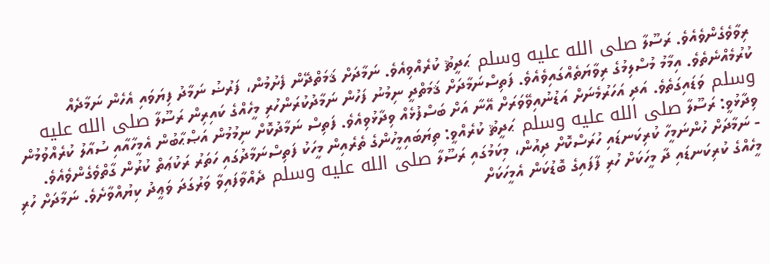ރިވާވެގެންވެއެވެ. ރަސޫލާ صلى الله عليه وسلم ޙަދީޘު ކުރެއްވިއެވެ. ނަމާދަށް ޤަމަތްދޭން ފެށުމުން، ފަރުޟު ނަމާދު ފިޔަވައި އެހެން ނަމާދެއް ކުރުމެއްނެތެވެ. އިމާމު މުސްލިމުގެ ރިވާޔަތެއްގައިވެއެވެ. ފަތިސްނަމާދަށް ޤަމަތްދީ ނިމުނު ފަހުން ނަމާދުކުރަންހުރި މީހެއްގެ ކައިރިން ރަސޫލާ صلى الله عليه وسلم ވަޑައިގަތެވެ. އަދި އަހަރުމެނަށް އަޑުނުއިވޭވަރަށް އޭނާ އަށް ބަސްފުޅެއް ވިދާޅުވިއެވެ. ފަތިސް ނަމާދުކޮށް ނިމުމުން އަޞްޙާބުން އެމީހާއާއި ސުއާލު ކުރެއްވުމުން ވިދާޅުވީ: ރަސޫލާ صلى الله عليه وسلم ޙަދީޘު ކުރެއްވީ: ތިޔަބައިމީހުންގެ ތެރެއިން މީހަކު ފަތިސްނަމާދުގައި ހަތަރު ރަކުޢަތް ކުރުން ގާތްވެގެންވެއެވެ.
- ނަމާދަށް ހުންނަމީހާ ކުރިކަނޑައި ހުރަސްކޮށް ދިއުން، މިކަމުގައި ރަސޫލާ صلى الله عليه وسلم ދެއްވާފައިވާ ވަރުގަދަ ވަޢީދު ކިޔުއްވާށެވެ. ނަމާދަށް ހުރި މީހެއްގެ ކުރިކަނޑައި ދާ މީހަކަށް ހުރި ފާފައިގެ ބޮޑުކަން އެމީހަކަށް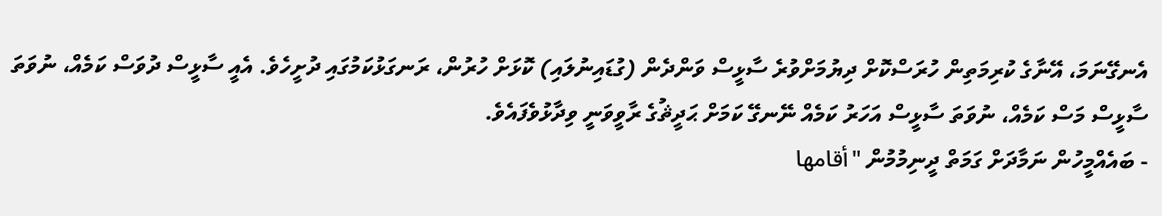އެނގޭނަމަ، އޭނާގެ ކުރިމަތިން ހުރަސްކޮށް ދިޔުމަށްވުރެ ސާޅީސް ވަންދެން (ގުޑައިނުލައި) ކޮޅަށް ހުރުން، ރަނގަޅުކަމުގައި ދުށީހެވެ. އެއީ ސާޅީސް ދުވަސް ކަމެއް، ނުވަތަ ސާޅީސް މަސް ކަމެއް، ނުވަތަ ސާޅީސް އަހަރު ކަމެއް ނޭނގޭ ކަމަށް ޙަދީޘުގެ ރާވީވަނީ ވިދާޅުވެފައެވެ.
- ބައެއްމީހުން ނަމާދަށް ގަމަތް ދީނިމުމުން "أقامها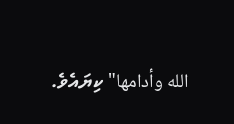الله وأدامها" ކިޔައެވެ.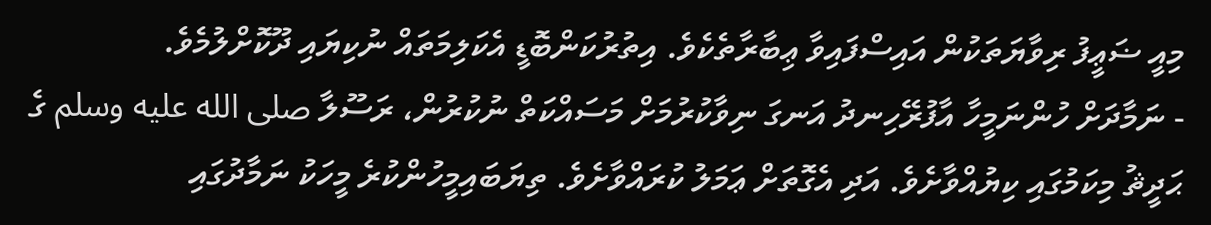މިއީ ޟަޢީފު ރިވާޔަތަކުން އައިސްފައިވާ ޢިބާރާތެކެވެ. އިތުރުކަންބޮޑީ އެކަލިމަތައް ނުކިޔައި ދޫކޮށްލުމެވެ.
- ނަމާދަށް ހުންނަމީހާ އާފުރޭހިނދު އަނގަ ނިވާކުރުމަށް މަސައްކަތް ނުކުރުން، ރަސޫލާ صلى الله عليه وسلم ގެ ޙަދީޘު މިކަމުގައި ކިޔުއްވާށެވެ. އަދި އެގޮތަށް ޢަމަލު ކުރައްވާށެވެ. ތިޔަބައިމީހުންކުރެ މީހަކު ނަމާދުގައި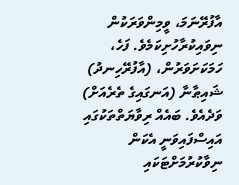އާފުރޭނަމަ، ވީމިންވަރަކުން ނިވައިކުރާހުށިކަމެވެ. ފަހެ، ހަމަކަށަވަރުން، (އާފުރޭހިނދު) ޝައިޠާނާ (އަނގައިގެ ތެރެއަށް) ވަދެއެވެ. ބައެއް ރިވާޔަތްތަކުގައި އައިސްފައިވަނީ އެކަން ނިވާކުރުމަށްޓަކައި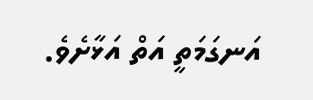އަނގަމަތީ އަތް އަޅާށެވެ.